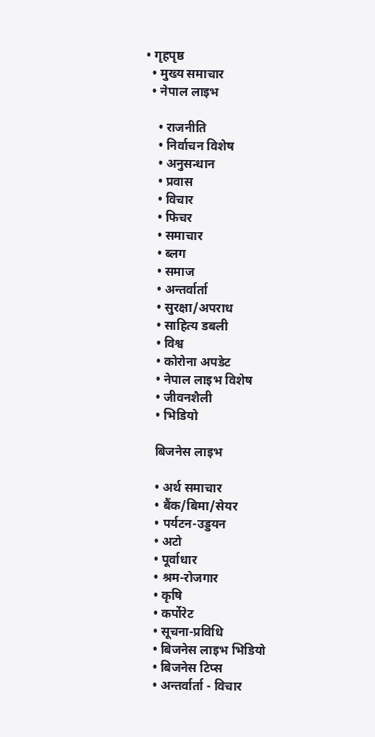• गृहपृष्ठ
  • मुख्य समाचार
  • नेपाल लाइभ

    • राजनीति
    • निर्वाचन विशेष
    • अनुसन्धान
    • प्रवास
    • विचार
    • फिचर
    • समाचार
    • ब्लग
    • समाज
    • अन्तर्वार्ता
    • सुरक्षा/अपराध
    • साहित्य डबली
    • विश्व
    • कोरोना अपडेट
    • नेपाल लाइभ विशेष
    • जीवनशैली
    • भिडियो

    बिजनेस लाइभ

    • अर्थ समाचार
    • बैंक/बिमा/सेयर
    • पर्यटन-उड्डयन
    • अटो
    • पूर्वाधार
    • श्रम-रोजगार
    • कृषि
    • कर्पोरेट
    • सूचना-प्रविधि
    • बिजनेस लाइभ भिडियो
    • बिजनेस टिप्स
    • अन्तर्वार्ता - विचार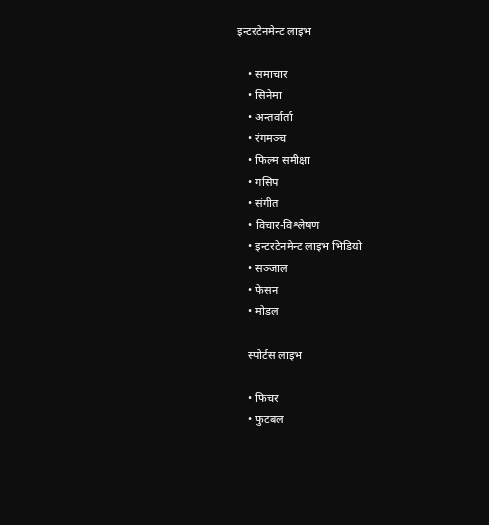इन्टरटेनमेन्ट लाइभ

    • समाचार
    • सिनेमा
    • अन्तर्वार्ता
    • रंगमञ्च
    • फिल्म समीक्षा
    • गसिप
    • संगीत
    • विचार-विश्लेषण
    • इन्टरटेनमेन्ट लाइभ भिडियो
    • सञ्जाल
    • फेसन
    • मोडल

    स्पोर्टस लाइभ

    • फिचर
    • फुटबल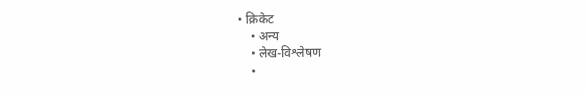• क्रिकेट
    • अन्य
    • लेख-विश्लेषण
    •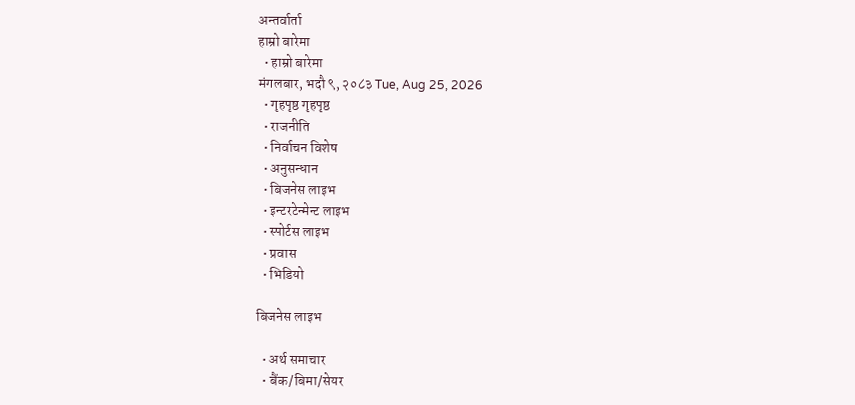अन्तर्वार्ता
हाम्रो बारेमा
  • हाम्रो बारेमा
मंगलबार, भदौ ९, २०८३ Tue, Aug 25, 2026
  • गृहपृष्ठ गृहपृष्ठ
  • राजनीति
  • निर्वाचन विशेष
  • अनुसन्धान
  • बिजनेस लाइभ
  • इन्टरटेन्मेन्ट लाइभ
  • स्पोर्टस लाइभ
  • प्रवास
  • भिडियो

बिजनेस लाइभ

  • अर्थ समाचार
  • बैंक/बिमा/सेयर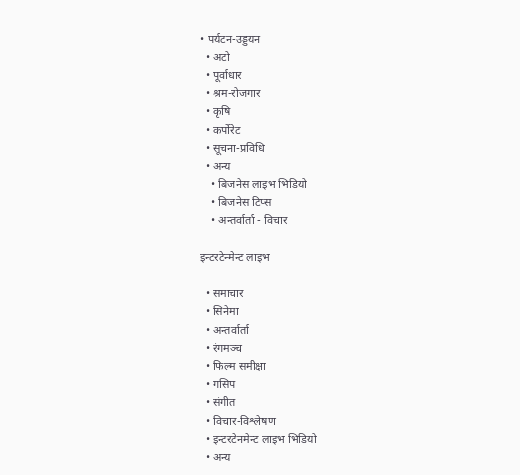• पर्यटन-उड्डयन
  • अटो
  • पूर्वाधार
  • श्रम-रोजगार
  • कृषि
  • कर्पोरेट
  • सूचना-प्रविधि
  • अन्य
    • बिजनेस लाइभ भिडियो
    • बिजनेस टिप्स
    • अन्तर्वार्ता - विचार

इन्टरटेन्मेन्ट लाइभ

  • समाचार
  • सिनेमा
  • अन्तर्वार्ता
  • रंगमञ्च
  • फिल्म समीक्षा
  • गसिप
  • संगीत
  • विचार-विश्लेषण
  • इन्टरटेनमेन्ट लाइभ भिडियो
  • अन्य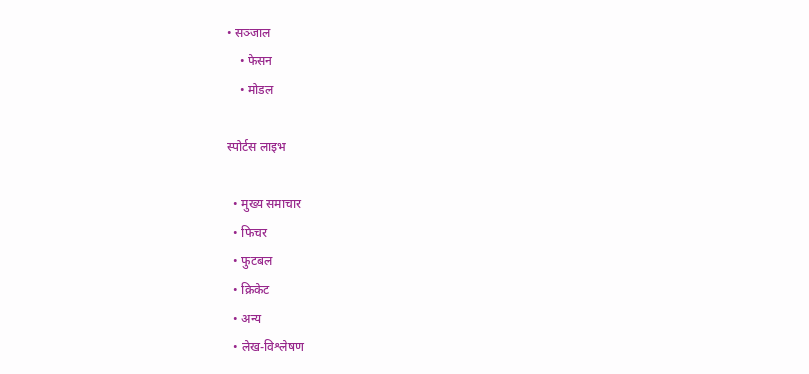• सञ्जाल
    • फेसन
    • मोडल

स्पोर्टस लाइभ

  • मुख्य समाचार
  • फिचर
  • फुटबल
  • क्रिकेट
  • अन्य
  • लेख-विश्लेषण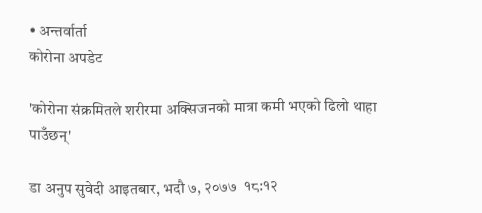• अन्तर्वार्ता
कोरोना अपडेट

'कोरोना संक्रमितले शरीरमा अक्सिजनको मात्रा कमी भएको ढिलो थाहा पाउँछन्'

डा अनुप सुवेदी आइतबार, भदौ ७, २०७७  १८:१२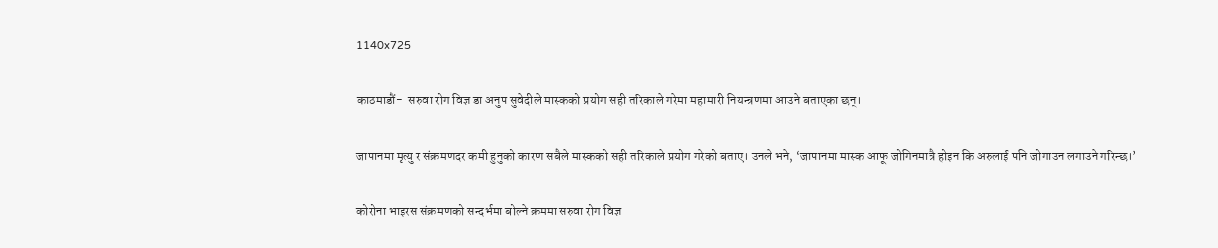1140x725

काठमाडौं-  सरुवा रोग विज्ञ डा अनुप सुवेदीले मास्कको प्रयोग सही तरिकाले गरेमा महामारी नियन्त्रणमा आउने बताएका छन्।

जापानमा मृत्यु र संक्रमणदर कमी हुनुको कारण सबैले मास्कको सही तरिकाले प्रयोग गरेको बताए। उनले भने, ‘जापानमा मास्क आफू जोगिनमात्रै होइन कि अरुलाई पनि जोगाउन लगाउने गरिन्छ।’

कोरोना भाइरस संक्रमणको सन्दर्भमा बोल्ने क्रममा सरुवा रोग विज्ञ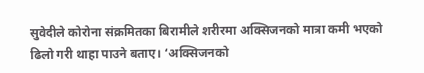सुवेदीले कोरोना संक्रमितका बिरामीले शरीरमा अक्सिजनको मात्रा कमी भएको ढिलो गरी थाहा पाउने बताए। ‘अक्सिजनको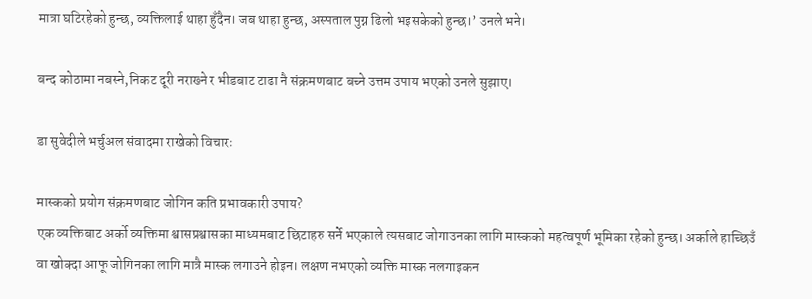मात्रा घटिरहेको हुन्छ, व्यक्तिलाई थाहा हुँदैन। जब थाहा हुन्छ, अस्पताल पुग्न ढिलो भइसकेको हुन्छ।’ उनले भने।

बन्द कोठामा नबस्ने,निकट दूरी नराख्ने र भीडबाट टाढा नै संक्रमणबाट बच्ने उत्तम उपाय भएको उनले सुझाए।

डा सुवेदीले भर्चुअल संवादमा राखेको विचारः

मास्कको प्रयोग संक्रमणबाट जोगिन कति प्रभावकारी उपाय?
एक व्यक्तिबाट अर्को व्यक्तिमा श्वासप्रश्वासका माध्यमबाट छिटाहरु सर्ने भएकाले त्यसबाट जोगाउनका लागि मास्कको महत्वपूर्ण भूमिका रहेको हुन्छ। अर्काले हाच्छिउँ वा खोक्दा आफू जोगिनका लागि मात्रै मास्क लगाउने होइन। लक्षण नभएको व्यक्ति मास्क नलगाइकन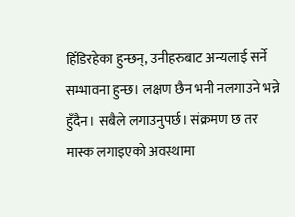हिँडिरहेका हुन्छन्, उनीहरुबाट अन्यलाई सर्ने सम्भावना हुन्छ। लक्षण छैन भनी नलगाउने भन्ने हुँदैन। सबैले लगाउनुपर्छ। संक्रमण छ तर मास्क लगाइएको अवस्थामा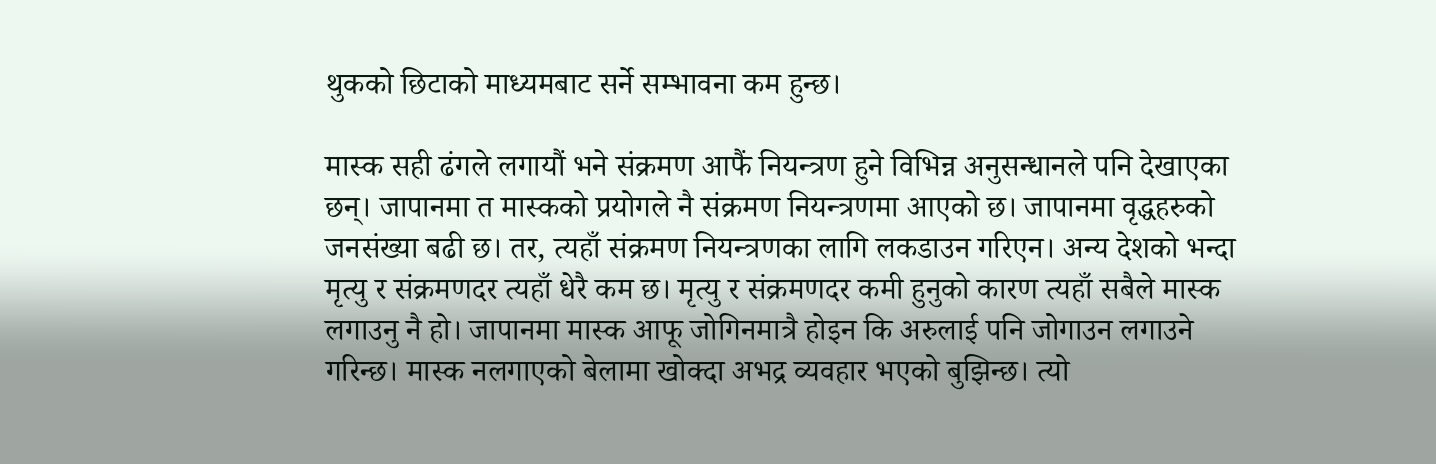थुकको छिटाको माध्यमबाट सर्ने सम्भावना कम हुन्छ।

मास्क सही ढंगले लगायौं भने संक्रमण आफैं नियन्त्रण हुने विभिन्न अनुसन्धानले पनि देखाएका छन्। जापानमा त मास्कको प्रयोगले नै संक्रमण नियन्त्रणमा आएको छ। जापानमा वृद्धहरुको जनसंख्या बढी छ। तर, त्यहाँ संक्रमण नियन्त्रणका लागि लकडाउन गरिएन। अन्य देशको भन्दा मृत्यु र संक्रमणदर त्यहाँ धेरै कम छ। मृत्यु र संक्रमणदर कमी हुनुको कारण त्यहाँ सबैले मास्क लगाउनु नै हो। जापानमा मास्क आफू जोगिनमात्रै होइन कि अरुलाई पनि जोगाउन लगाउने गरिन्छ। मास्क नलगाएको बेलामा खोक्दा अभद्र व्यवहार भएको बुझिन्छ। त्यो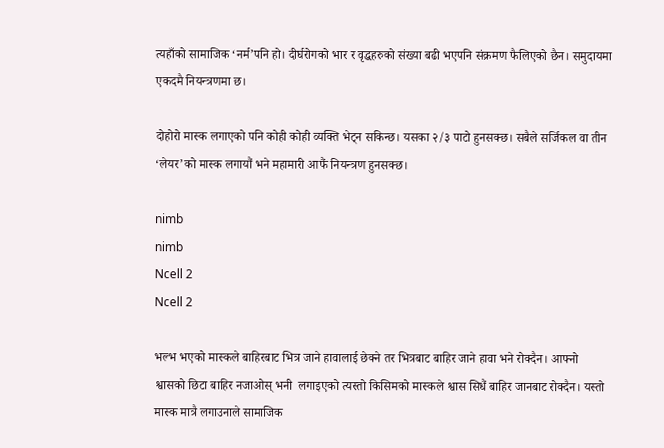त्यहाँको सामाजिक ‘नर्म’पनि हो। दीर्घरोगको भार र वृद्धहरुको संख्या बढी भएपनि संक्रमण फैलिएको छैन। समुदायमा एकदमै नियन्त्रणमा छ।

दोहोरो मास्क लगाएको पनि कोही कोही व्यक्ति भेट्न सकिन्छ। यसका २/३ पाटो हुनसक्छ। सबैले सर्जिकल वा तीन ‘लेयर’को मास्क लगायौं भने महामारी आफैं नियन्त्रण हुनसक्छ।

nimb
nimb
Ncell 2
Ncell 2

भल्भ भएको मास्कले बाहिरबाट भित्र जाने हावालाई छेक्ने तर भित्रबाट बाहिर जाने हावा भने रोक्दैन। आफ्नो श्वासको छिटा बाहिर नजाओस् भनी  लगाइएको त्यस्तो किसिमको मास्कले श्वास सिधैं बाहिर जानबाट रोक्दैन। यस्तो मास्क मात्रै लगाउनाले सामाजिक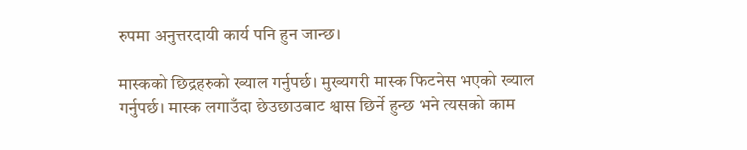रुपमा अनुत्तरदायी कार्य पनि हुन जान्छ।

मास्कको छिद्रहरुको ख्याल गर्नुपर्छ। मुख्यगरी मास्क फिटनेस भएको ख्याल गर्नुपर्छ। मास्क लगाउँदा छेउछाउबाट श्वास छिर्ने हुन्छ भने त्यसको काम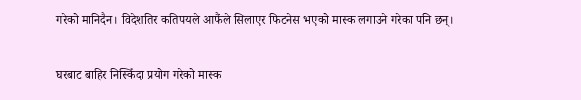गरेको मानिदैन। विदेशतिर कतिपयले आफैंले सिलाएर फिटनेस भएको मास्क लगाउने गरेका पनि छन्।

घरबाट बाहिर निस्किँदा प्रयोग गरेको मास्क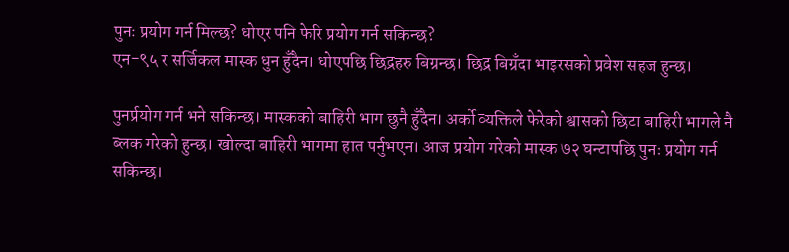पुनः प्रयोग गर्न मिल्छ? धोएर पनि फेरि प्रयोग गर्न सकिन्छ?
एन-९५ र सर्जिकल मास्क धुन हुँदैन। धोएपछि छिद्रहरु बिग्रन्छ। छिद्र बिग्रँदा भाइरसको प्रवेश सहज हुन्छ।

पुनर्प्रयोग गर्न भने सकिन्छ। मास्कको बाहिरी भाग छुनै हुँदैन। अर्को व्यक्तिले फेरेको श्वासको छिटा बाहिरी भागले नै ब्लक गरेको हुन्छ। खोल्दा बाहिरी भागमा हात पर्नुभएन। आज प्रयोग गरेको मास्क ७२ घन्टापछि पुनः प्रयोग गर्न सकिन्छ।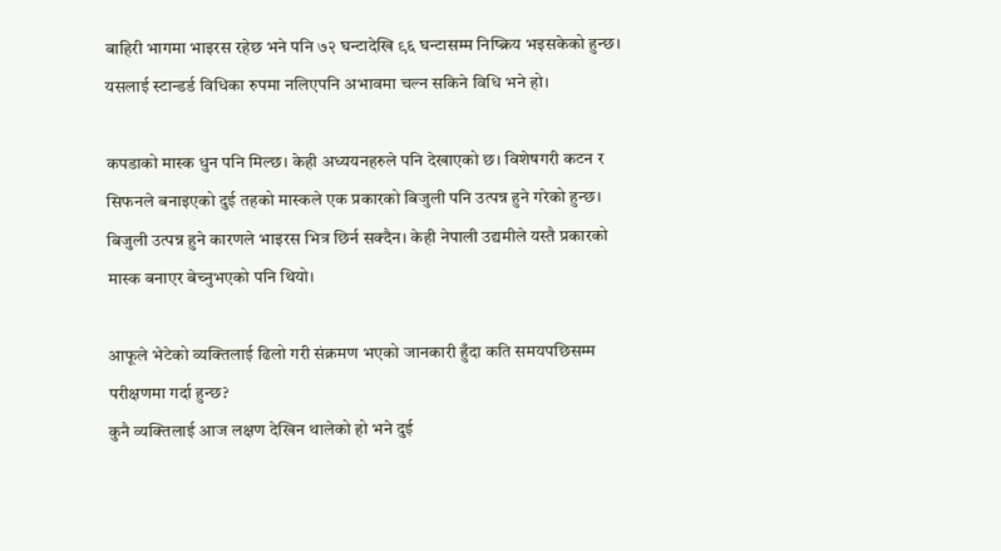बाहिरी भागमा भाइरस रहेछ भने पनि ७२ घन्टादेखि ९६ घन्टासम्म निष्क्रिय भइसकेको हुन्छ। यसलाई स्टान्डर्ड विधिका रुपमा नलिएपनि अभावमा चल्न सकिने विधि भने हो।

कपडाको मास्क धुन पनि मिल्छ। केही अध्ययनहरुले पनि देखाएको छ। विशेषगरी कटन र सिफनले बनाइएको दुई तहको मास्कले एक प्रकारको बिजुली पनि उत्पन्न हुने गरेको हुन्छ। बिजुली उत्पन्न हुने कारणले भाइरस भित्र छिर्न सक्दैन। केही नेपाली उद्यमीले यस्तै प्रकारको मास्क बनाएर बेच्नुभएको पनि थियो।

आफूले भेटेको व्यक्तिलाई ढिलो गरी संक्रमण भएको जानकारी हुँदा कति समयपछिसम्म परीक्षणमा गर्दा हुन्छ?
कुनै व्यक्तिलाई आज लक्षण देखिन थालेको हो भने दुई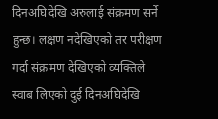दिनअघिदेखि अरुलाई संक्रमण सर्ने हुन्छ। लक्षण नदेखिएको तर परीक्षण गर्दा संक्रमण देखिएको व्यक्तिले स्वाब लिएको दुई दिनअघिदेखि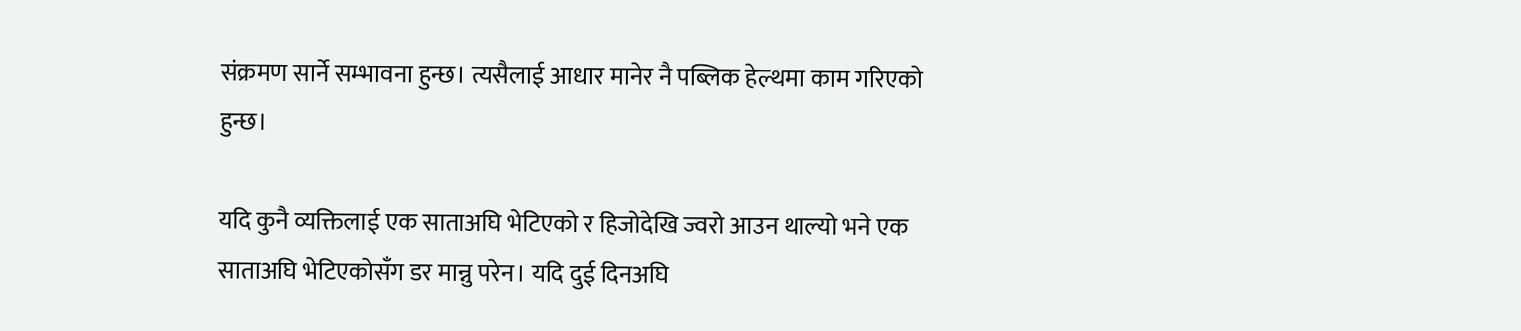संक्रमण सार्ने सम्भावना हुन्छ। त्यसैलाई आधार मानेर नै पब्लिक हेल्थमा काम गरिएको हुन्छ।

यदि कुनै व्यक्तिलाई एक साताअघि भेटिएको र हिजोदेखि ज्वरो आउन थाल्यो भने एक साताअघि भेटिएकोसँग डर मान्नु परेन। यदि दुई दिनअघि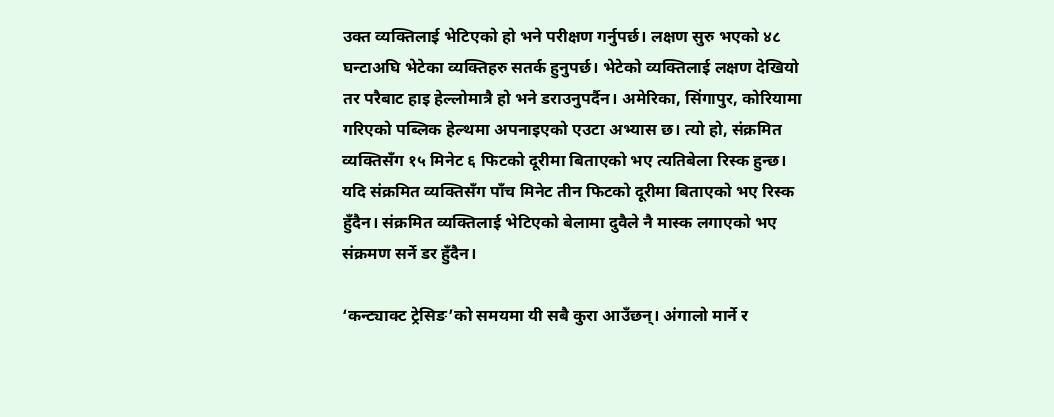उक्त व्यक्तिलाई भेटिएको हो भने परीक्षण गर्नुपर्छ। लक्षण सुरु भएको ४८ घन्टाअघि भेटेका व्यक्तिहरु सतर्क हुनुपर्छ। भेटेको व्यक्तिलाई लक्षण देखियो तर परैबाट हाइ हेल्लोमात्रै हो भने डराउनुपर्दैन। अमेरिका, सिंगापुर, कोरियामा गरिएको पब्लिक हेल्थमा अपनाइएको एउटा अभ्यास छ। त्यो हो, संक्रमित व्यक्तिसँग १५ मिनेट ६ फिटको दूरीमा बिताएको भए त्यतिबेला रिस्क हुन्छ। यदि संक्रमित व्यक्तिसँग पाँच मिनेट तीन फिटको दूरीमा बिताएको भए रिस्क हुँदैन। संक्रमित व्यक्तिलाई भेटिएको बेलामा दुवैले नै मास्क लगाएको भए संक्रमण सर्ने डर हुँदैन।

‘कन्ट्याक्ट ट्रेसिङ’को समयमा यी सबै कुरा आउँछन्। अंगालो मार्ने र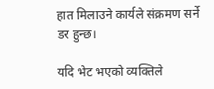हात मिलाउने कार्यले संक्रमण सर्ने डर हुन्छ।

यदि भेट भएको व्यक्तिले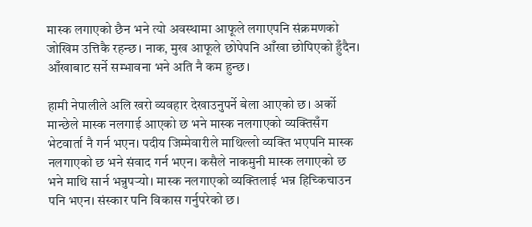मास्क लगाएको छैन भने त्यो अवस्थामा आफूले लगाएपनि संक्रमणको जोखिम उत्तिकै रहन्छ। नाक‚ मुख आफूले छोपेपनि आँखा छोपिएको हुँदैन। आँखाबाट सर्ने सम्भावना भने अति नै कम हुन्छ।

हामी नेपालीले अलि खरो व्यवहार देखाउनुपर्ने बेला आएको छ। अर्को मान्छेले मास्क नलगाई आएको छ भने मास्क नलगाएको व्यक्तिसँग भेटवार्ता नै गर्न भएन। पदीय जिम्मेवारीले माथिल्लो व्यक्ति भएपनि मास्क नलगाएको छ भने संवाद गर्न भएन। कसैले नाकमुनी मास्क लगाएको छ भने माथि सार्न भन्नुपर्‍यो। मास्क नलगाएको व्यक्तिलाई भन्न हिच्किचाउन पनि भएन। संस्कार पनि विकास गर्नुपरेको छ।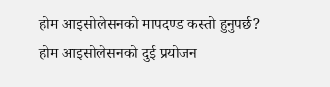होम आइसोलेसनको मापदण्ड कस्तो हुनुपर्छ?
होम आइसोलेसनको दुई प्रयोजन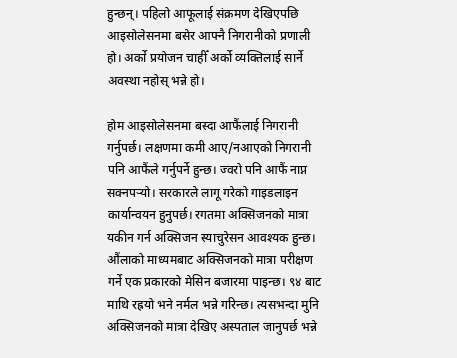हुन्छन्। पहिलो आफूलाई संक्रमण देखिएपछि आइसोलेसनमा बसेर आफ्नै निगरानीको प्रणाली हो। अर्को प्रयोजन चाहीँ अर्को व्यक्तिलाई सार्ने अवस्था नहोस् भन्ने हो।

होम आइसोलेसनमा बस्दा आफैंलाई निगरानी गर्नुपर्छ। लक्षणमा कमी आए/नआएको निगरानी पनि आफैंले गर्नुपर्ने हुन्छ। ज्वरो पनि आफैं नाप्न सक्नपर्‍यो। सरकारले लागू गरेको गाइडलाइन कार्यान्वयन हुनुपर्छ। रगतमा अक्सिजनको मात्रा यकीन गर्न अक्सिजन स्याचुरेसन आवश्यक हुन्छ। औंलाको माध्यमबाट अक्सिजनको मात्रा परीक्षण गर्ने एक प्रकारको मेसिन बजारमा पाइन्छ। ९४ बाट माथि रह्रयो भने नर्मल भन्ने गरिन्छ। त्यसभन्दा मुनि अक्सिजनको मात्रा देखिए अस्पताल जानुपर्छ भन्ने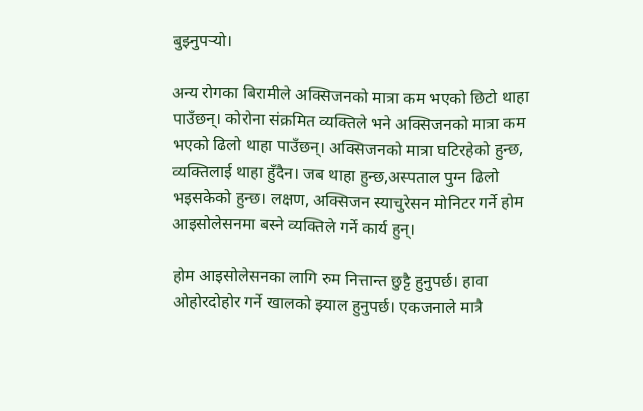बुझ्नुपर्‍यो।

अन्य रोगका बिरामीले अक्सिजनको मात्रा कम भएको छिटो थाहा पाउँछन्। कोरोना संक्रमित व्यक्तिले भने अक्सिजनको मात्रा कम भएको ढिलो थाहा पाउँछन्। अक्सिजनको मात्रा घटिरहेको हुन्छ, व्यक्तिलाई थाहा हुँदैन। जब थाहा हुन्छ,अस्पताल पुग्न ढिलो भइसकेको हुन्छ। लक्षण, अक्सिजन स्याचुरेसन मोनिटर गर्ने होम आइसोलेसनमा बस्ने व्यक्तिले गर्ने कार्य हुन्।

होम आइसोलेसनका लागि रुम नित्तान्त छुट्टै हुनुपर्छ। हावा ओहोरदोहोर गर्ने खालको झ्याल हुनुपर्छ। एकजनाले मात्रै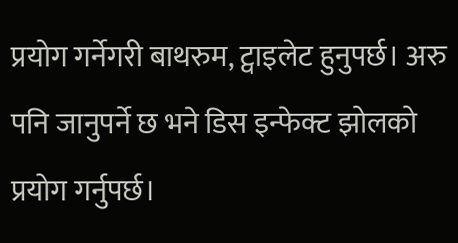प्रयोग गर्नेगरी बाथरुम, ट्वाइलेट हुनुपर्छ। अरु पनि जानुपर्ने छ भने डिस इन्फेक्ट झोलको प्रयोग गर्नुपर्छ।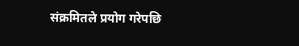संक्रमितले प्रयोग गरेपछि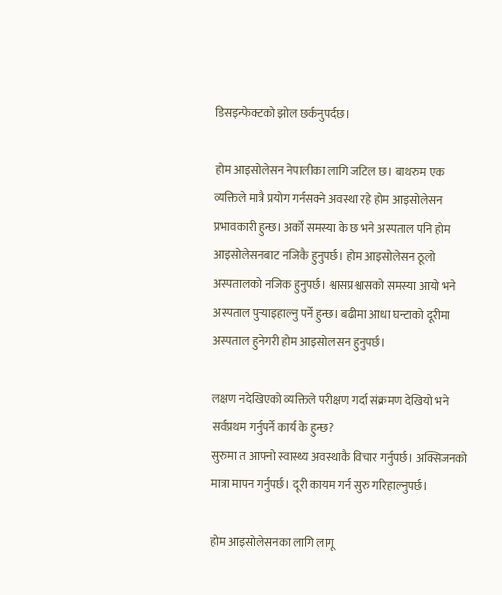डिसइन्फेक्टको झोल छर्कनुपर्दछ।

होम आइसोलेसन नेपालीका लागि जटिल छ। बाथरुम एक व्यक्तिले मात्रै प्रयोग गर्नसक्ने अवस्था रहे होम आइसोलेसन प्रभावकारी हुन्छ। अर्को समस्या के छ भने अस्पताल पनि होम आइसोलेसनबाट नजिकै हुनुपर्छ। होम आइसोलेसन ठूलो अस्पतालको नजिक हुनुपर्छ। श्वासप्रश्वासको समस्या आयो भने अस्पताल पुर्‍याइहाल्नु पर्ने हुन्छ। बढीमा आधा घन्टाको दूरीमा अस्पताल हुनेगरी होम आइसोलसन हुनुपर्छ।

लक्षण नदेखिएको व्यक्तिले परीक्षण गर्दा संक्रमण देखियो भने सर्वप्रथम गर्नुपर्ने कार्य के हुन्छ?
सुरुमा त आफ्नो स्वास्थ्य अवस्थाकै विचार गर्नुपर्छ। अक्सिजनको मात्रा मापन गर्नुपर्छ। दूरी कायम गर्न सुरु गरिहाल्नुपर्छ।

होम आइसोलेसनका लागि लागू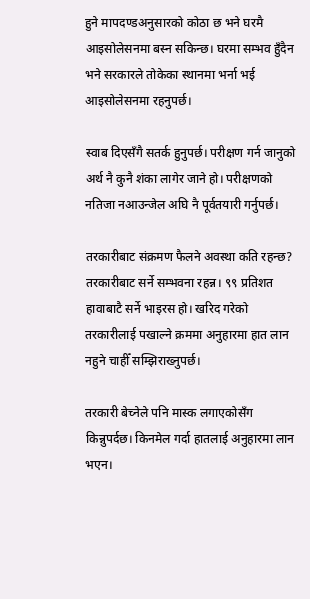हुने मापदण्डअनुसारको कोठा छ भने घरमै आइसोलेसनमा बस्न सकिन्छ। घरमा सम्भव हुँदैन भने सरकारले तोकेका स्थानमा भर्ना भई आइसोलेसनमा रहनुपर्छ।

स्वाब दिएसँगै सतर्क हुनुपर्छ। परीक्षण गर्न जानुको अर्थ नै कुनै शंका लागेर जाने हो। परीक्षणको नतिजा नआउन्जेल अघि नै पूर्वतयारी गर्नुपर्छ।

तरकारीबाट संक्रमण फैलने अवस्था कति रहन्छ?
तरकारीबाट सर्ने सम्भवना रहन्न। ९९ प्रतिशत हावाबाटै सर्ने भाइरस हो। खरिद गरेको तरकारीलाई पखाल्ने क्रममा अनुहारमा हात लान नहुने चाहीँ सम्झिराख्नुपर्छ।

तरकारी बेच्नेले पनि मास्क लगाएकोसँग किन्नुपर्दछ। किनमेल गर्दा हातलाई अनुहारमा लान भएन।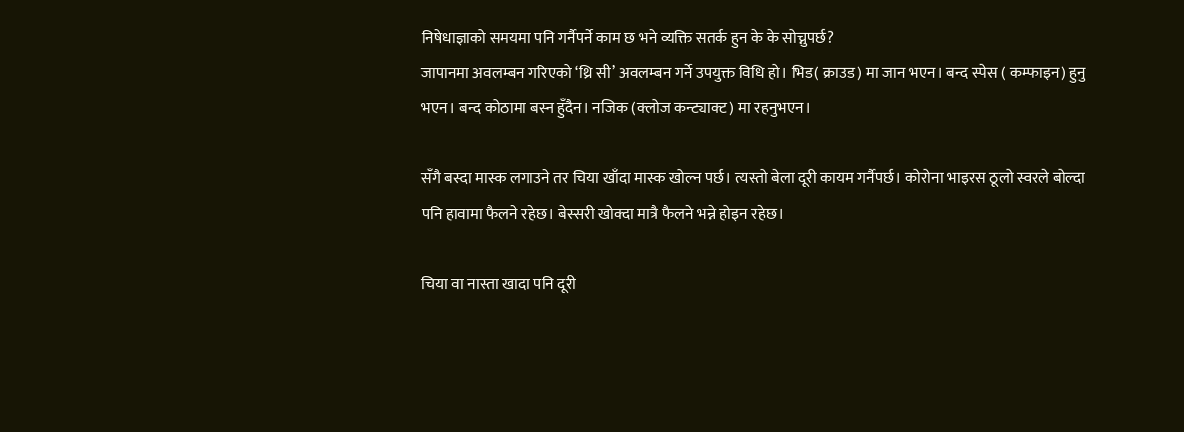निषेधाज्ञाको समयमा पनि गर्नैपर्ने काम छ भने व्यक्ति सतर्क हुन के के सोच्नुपर्छ?
जापानमा अवलम्बन गरिएको ‘थ्रि सी’ अवलम्बन गर्ने उपयुक्त विधि हो। भिड( क्राउड) मा जान भएन। बन्द स्पेस ( कम्फाइन) हुनु भएन। बन्द कोठामा बस्न हुँदैन। नजिक (क्लोज कन्ट्याक्ट) मा रहनुभएन।

सँगै बस्दा मास्क लगाउने तर चिया खाँदा मास्क खोल्न पर्छ। त्यस्तो बेला दूरी कायम गर्नैपर्छ। कोरोना भाइरस ठूलो स्वरले बोल्दा पनि हावामा फैलने रहेछ। बेस्सरी खोक्दा मात्रै फैलने भन्ने होइन रहेछ।

चिया वा नास्ता खादा पनि दूरी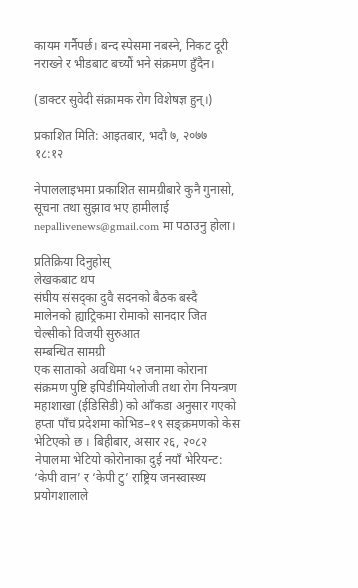कायम गर्नैपर्छ। बन्द स्पेसमा नबस्ने, निकट दूरी नराख्ने र भीडबाट बच्यौं भने संक्रमण हुँदैन।

(डाक्टर सुवेदी संक्रामक रोग विशेषज्ञ हुन्।)

प्रकाशित मिति: आइतबार, भदौ ७, २०७७  १८:१२

नेपाललाइभमा प्रकाशित सामग्रीबारे कुनै गुनासो, सूचना तथा सुझाव भए हामीलाई nepallivenews@gmail.com मा पठाउनु होला।

प्रतिक्रिया दिनुहोस्
लेखकबाट थप
संघीय संसद्का दुवै सदनको बैठक बस्दै
मालेनको ह्याट्रिकमा रोमाको सानदार जित
चेल्सीको विजयी सुरुआत
सम्बन्धित सामग्री
एक साताको अवधिमा ५२ जनामा कोराना संक्रमण पुष्टि इपिडीमियोलोजी तथा रोग नियन्त्रण महाशाखा (ईडिसिडी) को आँकडा अनुसार गएको हप्ता पाँच प्रदेशमा कोभिड–१९ सङ्क्रमणको केस भेटिएको छ । बिहीबार, असार २६, २०८२
नेपालमा भेटियो कोरोनाका दुई नयाँ भेरियन्ट: ‘केपी वान’ र ‘केपी टु’ राष्ट्रिय जनस्वास्थ्य प्रयोगशालाले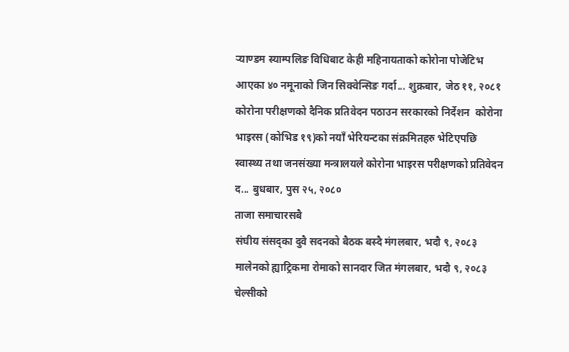र्‍याण्डम स्याम्पलिङ विधिबाट केही महिनायताको कोरोना पोजेटिभ आएका ४० नमूनाको जिन सिक्वेन्सिङ गर्दा... शुक्रबार, जेठ ११, २०८१
कोरोना परीक्षणको दैनिक प्रतिवेदन पठाउन सरकारको निर्देशन  कोरोना भाइरस (कोभिड १९)को नयाँ भेरियन्टका संक्रमितहरु भेटिएपछि स्वास्थ्य तथा जनसंख्या मन्त्रालयले कोरोना भाइरस परीक्षणको प्रतिवेदन द... बुधबार, पुस २५, २०८०
ताजा समाचारसबै
संघीय संसद्का दुवै सदनको बैठक बस्दै मंगलबार, भदौ ९, २०८३
मालेनको ह्याट्रिकमा रोमाको सानदार जित मंगलबार, भदौ ९, २०८३
चेल्सीको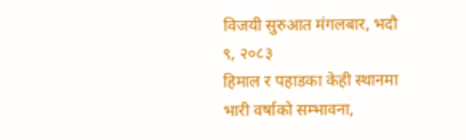विजयी सुरुआत मंगलबार, भदौ ९, २०८३
हिमाल र पहाडका केही स्थानमा भारी वर्षाको सम्भावना,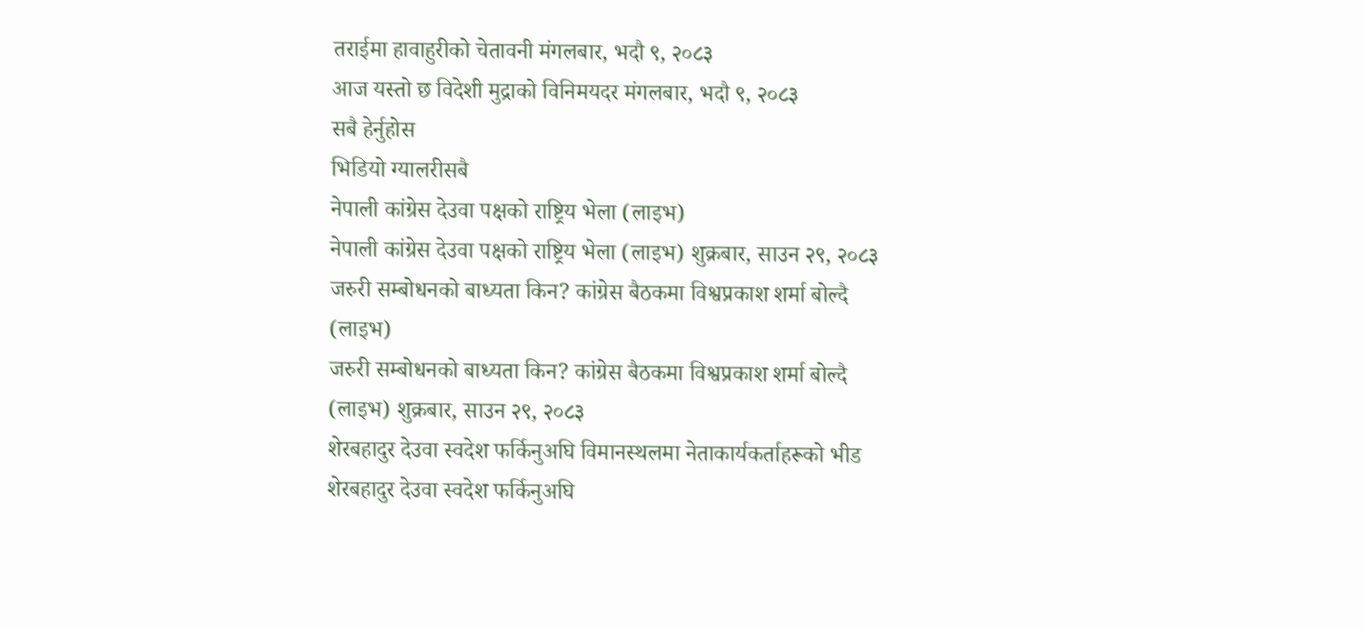तराईमा हावाहुरीको चेतावनी मंगलबार, भदौ ९, २०८३
आज यस्तो छ विदेशी मुद्राको विनिमयदर मंगलबार, भदौ ९, २०८३
सबै हेर्नुहोस
भिडियो ग्यालरीसबै
नेपाली कांग्रेस देउवा पक्षको राष्ट्रिय भेला (लाइभ)
नेपाली कांग्रेस देउवा पक्षको राष्ट्रिय भेला (लाइभ) शुक्रबार, साउन २९, २०८३
जरुरी सम्बोधनको बाध्यता किन? कांग्रेस बैठकमा विश्वप्रकाश शर्मा बोल्दै (लाइभ)
जरुरी सम्बोधनको बाध्यता किन? कांग्रेस बैठकमा विश्वप्रकाश शर्मा बोल्दै (लाइभ) शुक्रबार, साउन २९, २०८३
शेरबहादुर देउवा स्वदेश फर्किनुअघि विमानस्थलमा नेताकार्यकर्ताहरूको भीड
शेरबहादुर देउवा स्वदेश फर्किनुअघि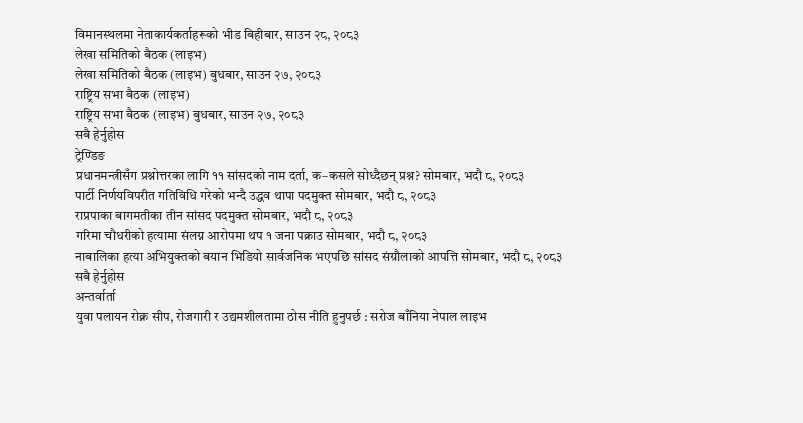विमानस्थलमा नेताकार्यकर्ताहरूको भीड बिहीबार, साउन २८, २०८३
लेखा समितिको बैठक (लाइभ)
लेखा समितिको बैठक (लाइभ) बुधबार, साउन २७, २०८३
राष्ट्रिय सभा बैठक (लाइभ)
राष्ट्रिय सभा बैठक (लाइभ) बुधबार, साउन २७, २०८३
सबै हेर्नुहोस
ट्रेण्डिङ
प्रधानमन्त्रीसँग प्रश्नोत्तरका लागि ११ सांसदको नाम दर्ता, क–कसले सोध्दैछन् प्रश्न? सोमबार, भदौ ८, २०८३
पार्टी निर्णयविपरीत गतिविधि गरेको भन्दै उद्धव थापा पदमुक्त सोमबार, भदौ ८, २०८३
राप्रपाका बागमतीका तीन सांसद पदमुक्त सोमबार, भदौ ८, २०८३
गरिमा चौधरीको हत्यामा संलग्न आरोपमा थप १ जना पक्राउ सोमबार, भदौ ८, २०८३
नाबालिका हत्या अभियुक्तको बयान भिडियो सार्वजनिक भएपछि सांसद संग्रौलाको आपत्ति सोमबार, भदौ ८, २०८३
सबै हेर्नुहोस
अन्तर्वार्ता
युवा पलायन रोक्न सीप, रोजगारी र उद्यमशीलतामा ठोस नीति हुनुपर्छ : सरोज बाँनिया नेपाल लाइभ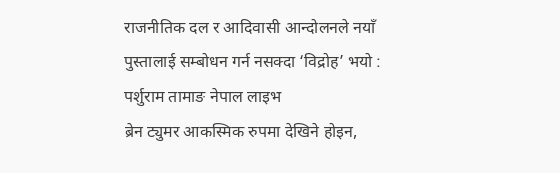राजनीतिक दल र आदिवासी आन्दोलनले नयाँ पुस्तालाई सम्बोधन गर्न नसक्दा ‘विद्रोह’ भयो : पर्शुराम तामाङ नेपाल लाइभ
ब्रेन ट्युमर आकस्मिक रुपमा देखिने होइन,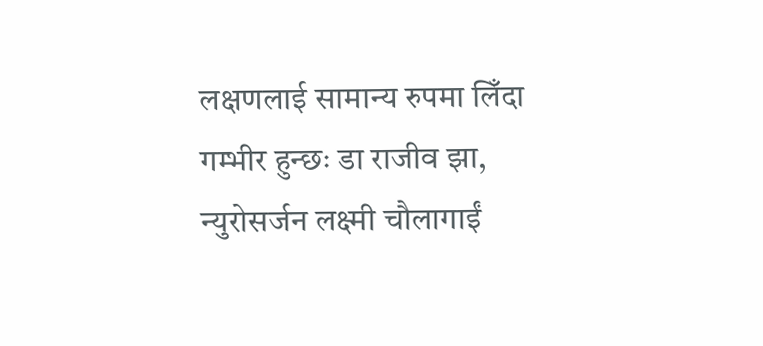लक्षणलाई सामान्य रुपमा लिँदा गम्भीर हुन्छः डा राजीव झा, न्युरोसर्जन लक्ष्मी चौलागाईं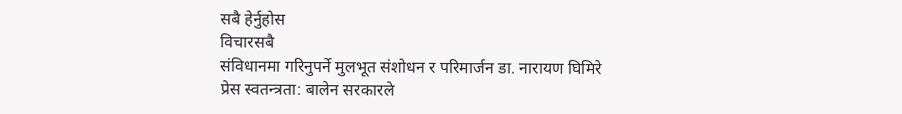सबै हेर्नुहोस
विचारसबै
संविधानमा गरिनुपर्ने मुलभूत संशोधन र परिमार्जन डा. नारायण घिमिरे
प्रेस स्वतन्त्रता: बालेन सरकारले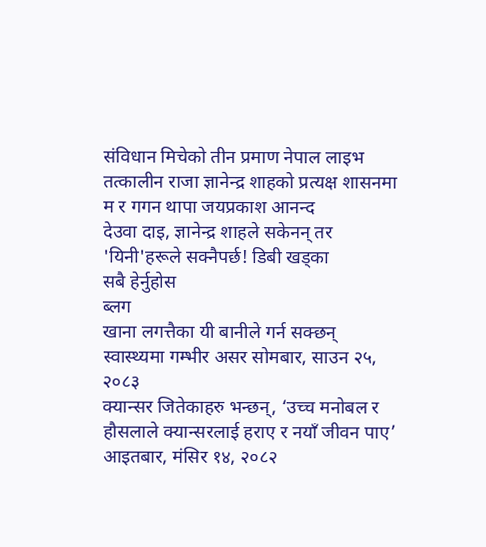संविधान मिचेको तीन प्रमाण नेपाल लाइभ
तत्कालीन राजा ज्ञानेन्द्र शाहको प्रत्यक्ष शासनमा म र गगन थापा जयप्रकाश आनन्द
देउवा दाइ, ज्ञानेन्द्र शाहले सकेनन् तर 'यिनी'हरूले सक्नैपर्छ! डिबी खड्का
सबै हेर्नुहोस
ब्लग
खाना लगत्तैका यी बानीले गर्न सक्छन् स्वास्थ्यमा गम्भीर असर सोमबार, साउन २५, २०८३
क्यान्सर जितेकाहरु भन्छन्, ‘उच्च मनोबल र हौसलाले क्यान्सरलाई हराए र नयाँ जीवन पाए’ आइतबार, मंसिर १४, २०८२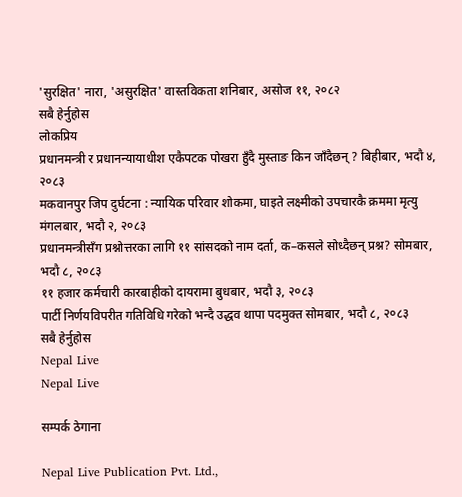'सुरक्षित' नारा, 'असुरक्षित' वास्तविकता शनिबार, असोज ११, २०८२
सबै हेर्नुहोस
लोकप्रिय
प्रधानमन्त्री र प्रधानन्यायाधीश एकैपटक पोखरा हुँदै मुस्ताङ किन जाँदैछन् ? बिहीबार, भदौ ४, २०८३
मकवानपुर जिप दुर्घटना : न्यायिक परिवार शोकमा, घाइते लक्ष्मीको उपचारकै क्रममा मृत्यु मंगलबार, भदौ २, २०८३
प्रधानमन्त्रीसँग प्रश्नोत्तरका लागि ११ सांसदको नाम दर्ता, क–कसले सोध्दैछन् प्रश्न? सोमबार, भदौ ८, २०८३
११ हजार कर्मचारी कारबाहीको दायरामा बुधबार, भदौ ३, २०८३
पार्टी निर्णयविपरीत गतिविधि गरेको भन्दै उद्धव थापा पदमुक्त सोमबार, भदौ ८, २०८३
सबै हेर्नुहोस
Nepal Live
Nepal Live

सम्पर्क ठेगाना

Nepal Live Publication Pvt. Ltd.,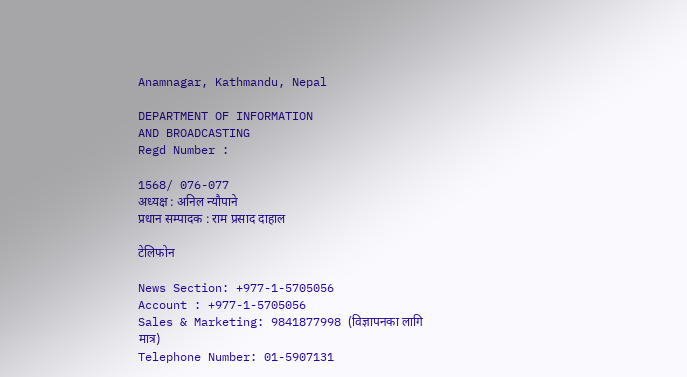Anamnagar, Kathmandu, Nepal

DEPARTMENT OF INFORMATION
AND BROADCASTING
Regd Number :

1568/ 076-077
अध्यक्ष : अनिल न्यौपाने
प्रधान सम्पादक : राम प्रसाद दाहाल

टेलिफोन

News Section: +977-1-5705056
Account : +977-1-5705056
Sales & Marketing: 9841877998 (विज्ञापनका लागि मात्र)
Telephone Number: 01-5907131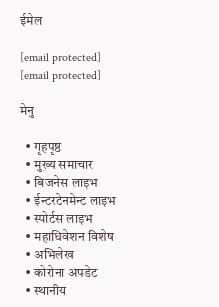ईमेल

[email protected]
[email protected]

मेनु

  • गृहपृष्ठ
  • मुख्य समाचार
  • बिजनेस लाइभ
  • ईन्टरटेनमेन्ट लाइभ
  • स्पोर्टस लाइभ
  • महाधिवेशन विशेष
  • अभिलेख
  • कोरोना अपडेट
  • स्थानीय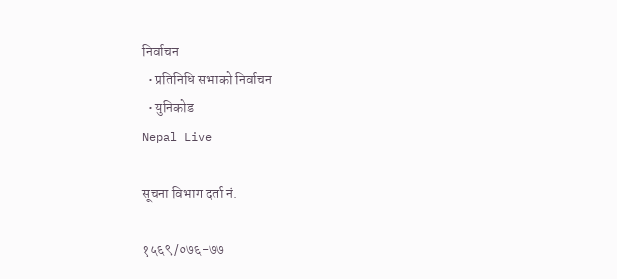निर्वाचन
  • प्रतिनिधि सभाको निर्वाचन
  • युनिकोड
Nepal Live

सूचना विभाग दर्ता नं.

१५६९/०७६-७७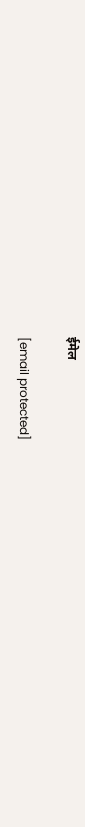ईमेल

[email protected]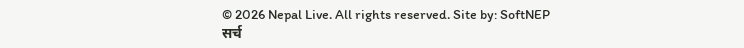© 2026 Nepal Live. All rights reserved. Site by: SoftNEP
सर्च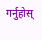गर्नुहोस्